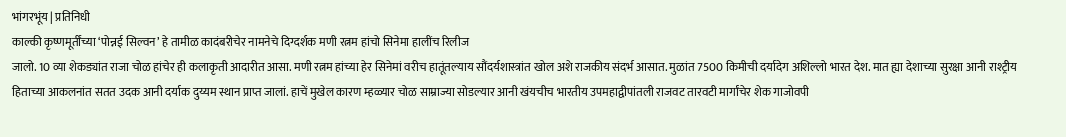भांगरभूंय | प्रतिनिधी
काल्की कृष्णमूर्तींच्या ‘पोन्नई सिल्वन’ हे तामीळ कादंबरीचेर नामनेचे दिग्दर्शक मणी रत्नम हांचो सिनेमा हालींच रिलीज
जालो. 10 व्या शेकड्यांत राजा चोळ हांचेर ही कलाकृती आदारीत आसा. मणी रत्नम हांच्या हेर सिनेमां वरीच हातूंतल्याय सौंदर्यशास्त्रांत खोल अशे राजकीय संदर्भ आसात. मुळांत 7500 किमीची दर्यादेग अशिल्लो भारत देश. मात ह्या देशाच्या सुरक्षा आनी राश्ट्रीय हिताच्या आकलनांत सतत उदक आनी दर्याक दुय्यम स्थान प्राप्त जालां. हाचें मुखेल कारण म्हळ्यार चोळ साम्राज्या सोडल्यार आनी खंयचीच भारतीय उपमहाद्वीपांतली राजवट तारवटी मार्गांचेर शेक गाजोवपी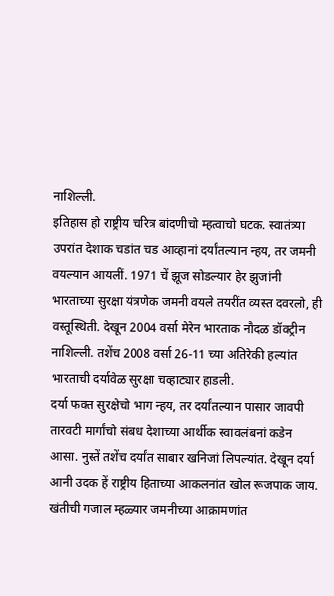नाशिल्ली.
इतिहास हो राष्ट्रीय चरित्र बांदणीचो म्हत्वाचो घटक. स्वातंत्र्या उपरांत देशाक चडांत चड आव्हानां दर्यांतल्यान न्हय, तर जमनी वयल्यान आयलीं. 1971 चें झूज सोडल्यार हेर झुजांनी भारताच्या सुरक्षा यंत्रणेक जमनी वयले तयरींत व्यस्त दवरलो, ही वस्तूस्थिती. देखून 2004 वर्सा मेरेन भारताक नौदळ डॉक्ट्रीन नाशिल्ली. तशेंच 2008 वर्सा 26-11 च्या अतिरेकी हल्यांत भारताची दर्यावेळ सुरक्षा चव्हाट्यार हाडली.
दर्या फक्त सुरक्षेचो भाग न्हय, तर दर्यांतल्यान पासार जावपी तारवटी मार्गांचो संबध देशाच्या आर्थीक स्वावलंबनां कडेन आसा. नुस्तें तशेंच दर्यांत साबार खनिजां लिपल्यांत. देखून दर्या आनी उदक हें राष्ट्रीय हिताच्या आकलनांत खोल रूजपाक जाय. खंतीची गजाल म्हळ्यार जमनीच्या आक्रामणांत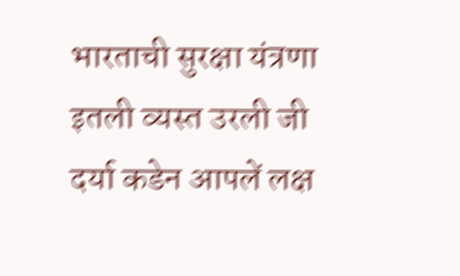भारताची सुरक्षा यंत्रणा इतली व्यस्त उरली जी दर्या कडेन आपलें लक्ष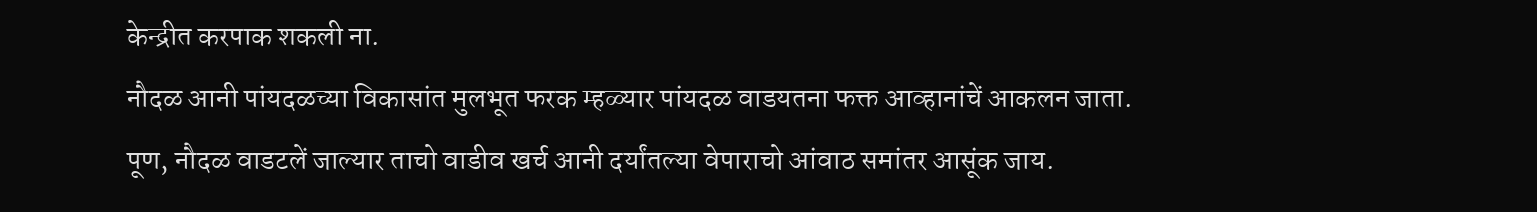केन्द्रीत करपाक शकली ना.
नौदळ आनी पांयदळच्या विकासांत मुलभूत फरक म्हळ्यार पांयदळ वाडयतना फक्त आव्हानांचें आकलन जाता. पूण, नौदळ वाडटलें जाल्यार ताचो वाडीव खर्च आनी दर्यांतल्या वेपाराचो आंवाठ समांतर आसूंक जाय.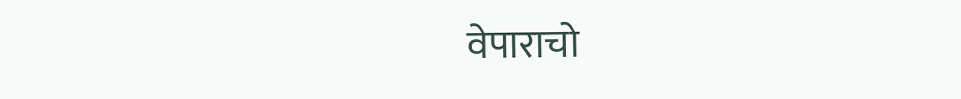वेपाराचो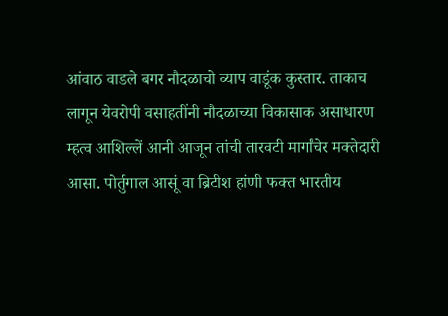आंवाठ वाडले बगर नौदळाचो व्याप वाडूंक कुस्तार. ताकाच लागून येवरोपी वसाहतींनी नौदळाच्या विकासाक असाधारण म्हत्व आशिल्लें आनी आजून तांची तारवटी मार्गांचेर मक्तेदारी आसा. पोर्तुगाल आसूं वा ब्रिटीश हांणी फक्त भारतीय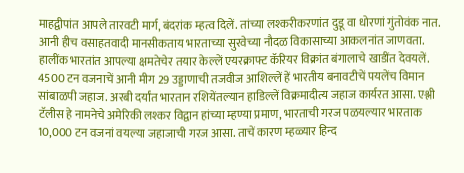माहद्वीपांत आपले तारवटी मार्ग, बंदरांक म्हत्व दिलें. तांच्या लश्करीकरणांत दुडू वा धोरणां गुंतोवंक नात. आनी हीच वसाहतवादी मानसीकताय भारताच्या सुरवेच्या नौदळ विकासाच्या आकलनांत जाणवता.
हालींक भारतांत आपल्या क्षमतेचेर तयार केल्लें एयरक्राफ्ट कॅरियर विक्रांत बंगालाचे खाडींत देवयलें. 4500 टन वजनाचें आनी मीग 29 उड्डाणाची तजवीज आशिल्लें हें भारतीय बनावटीचें पयलेंच विमान सांबाळपी जहाज. अरबी दर्यांत भारतान रशियेंतल्यान हाडिल्लें विक्रमादीत्य जहाज कार्यरत आसा. एश्ली टॅलीस हे नामनेचे अमेरिकी लश्कर विद्वान हांच्या म्हण्या प्रमाण, भारताची गरज पळयल्यार भारताक 10,000 टन वजनां वयल्या जहाजाची गरज आसा. ताचें कारण म्हळ्यार हिन्द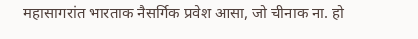महासागरांत भारताक नैसर्गिक प्रवेश आसा, जो चीनाक ना. हो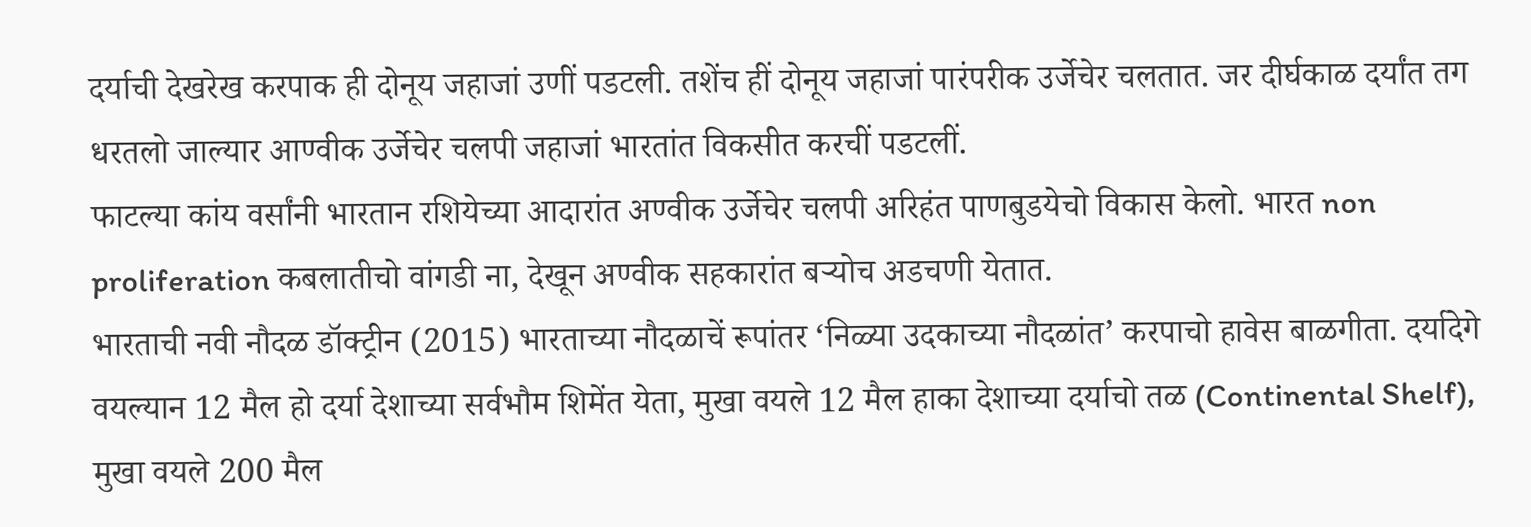दर्याची देखरेख करपाक ही दोनूय जहाजां उणीं पडटली. तशेंच हीं दोनूय जहाजां पारंपरीक उर्जेचेर चलतात. जर दीर्घकाळ दर्यांत तग धरतलो जाल्यार आण्वीक उर्जेचेर चलपी जहाजां भारतांत विकसीत करचीं पडटलीं.
फाटल्या कांय वर्सांनी भारतान रशियेच्या आदारांत अण्वीक उर्जेचेर चलपी अरिहंत पाणबुडयेचो विकास केलो. भारत non proliferation कबलातीचो वांगडी ना, देखून अण्वीक सहकारांत बऱ्योच अडचणी येतात.
भारताची नवी नौदळ डॉक्ट्रीन (2015) भारताच्या नौदळाचें रूपांतर ‘निळ्या उदकाच्या नौदळांत’ करपाचो हावेस बाळगीता. दर्यादेगे वयल्यान 12 मैल हो दर्या देशाच्या सर्वभौम शिमेंत येता, मुखा वयले 12 मैल हाका देशाच्या दर्याचो तळ (Continental Shelf), मुखा वयले 200 मैल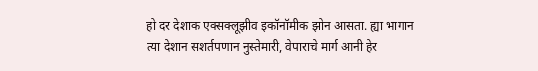हो दर देशाक एक्सक्लूझीव इकॉनॉमीक झोन आसता. ह्या भागान त्या देशान सशर्तपणान नुस्तेमारी, वेपाराचे मार्ग आनी हेर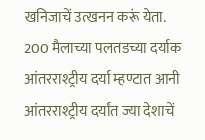खनिजाचें उत्खनन करूं येता. 200 मैलाच्या पलतडच्या दर्याक आंतरराश्ट्रीय दर्या म्हण्टात आनी आंतरराश्ट्रीय दर्यांत ज्या देशाचें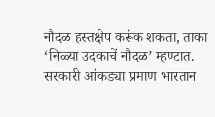नौदळ हस्तक्षेप करूंक शकता, ताका ‘निळ्या उदकाचें नौदळ’ म्हण्टात.
सरकारी आंकड्या प्रमाण भारतान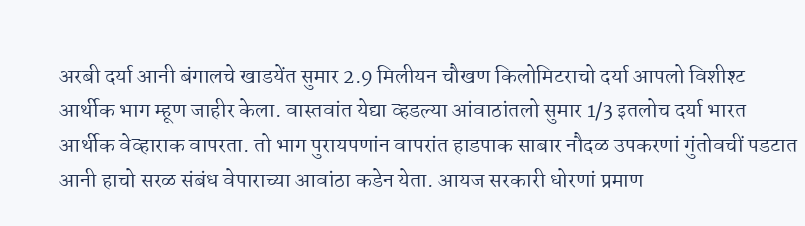अरबी दर्या आनी बंगालचे खाडयेंत सुमार 2.9 मिलीयन चौखण किलोमिटराचो दर्या आपलो विशीश्ट आर्थीक भाग म्हूण जाहीर केला. वास्तवांत येद्या व्हडल्या आंवाठांतलो सुमार 1/3 इतलोच दर्या भारत आर्थीक वेव्हाराक वापरता. तो भाग पुरायपणांन वापरांत हाडपाक साबार नौदळ उपकरणां गुंतोवचीं पडटात आनी हाचो सरळ संबंध वेपाराच्या आवांठा कडेन येता. आयज सरकारी धोरणां प्रमाण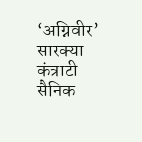‘अग्निवीर’ सारक्या कंत्राटी सैनिक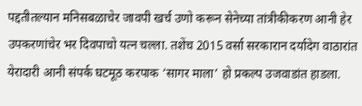पद्दतीतल्यान मनिसबळाचेर जावपी खर्च उणो करून सेनेच्या तांत्रीकीकरण आनी हेर उपकरणांचेर भर दिवपाचो यत्न चल्ला. तशेंच 2015 वर्सा सरकारान दर्यादेग वाठारांत येरादारी आनी संपर्क घटमूठ करपाक ‘सागर माला’ हो प्रकल्प उजवाडांत हाडला.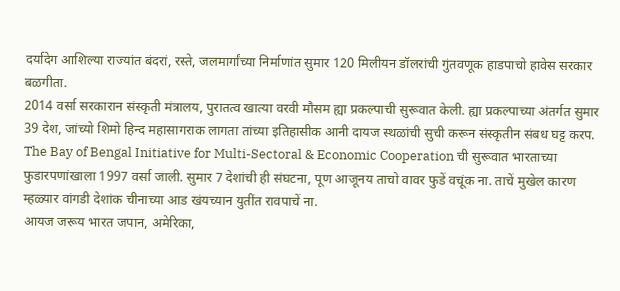दर्यादेग आशिल्या राज्यांत बंदरां, रस्ते, जलमार्गांच्या निर्माणांत सुमार 120 मिलीयन डॉलरांची गुंतवणूक हाडपाचो हावेस सरकार बळगीता.
2014 वर्सा सरकारान संस्कृती मंत्रालय, पुरातत्व खात्या वरवी मौसम ह्या प्रकल्पाची सुरूवात केली. ह्या प्रकल्पाच्या अंतर्गत सुमार 39 देश, जांच्यो शिमो हिन्द महासागराक लागता तांच्या इतिहासीक आनी दायज स्थळांची सुची करून संस्कृतीन संबध घट्ट करप. The Bay of Bengal Initiative for Multi-Sectoral & Economic Cooperation ची सुरूवात भारताच्या फुडारपणांखाला 1997 वर्सा जाली. सुमार 7 देशांची ही संघटना, पूण आजूनय ताचो वावर फुडें वचूंक ना. ताचें मुखेल कारण म्हळ्यार वांगडी देशांक चीनाच्या आड खंयच्यान युतींत रावपाचें ना.
आयज जरूय भारत जपान, अमेरिका,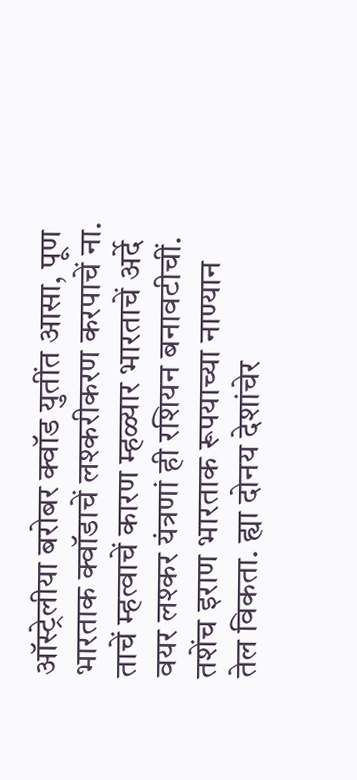ऑस्ट्रेलीया बरोबर क्वॉड युतींत आसा, पूण भारताक क्वॉडाचें लश्करीकरण करपाचें ना. ताचें म्हत्वाचें कारण म्हळ्यार भारताचें अर्दे वयर लश्कर यंत्रणां ही रशियन बनावटीचीं. तशेंच इराण भारताक रूपयाच्या नाण्यान तेल विकता. ह्या दोनय देशांचेर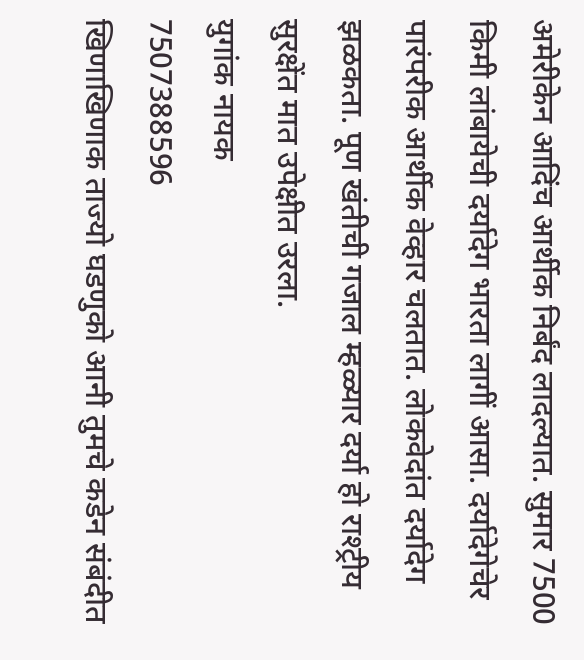अमेरीकेन आदिंच आर्थीक निर्बंद लादल्यात. सुमार 7500 किमी लांबायेची दर्यादेग भारता लागीं आसा. दर्यादेगेचेर पारंपरीक आर्थीक वेव्हार चलतात. लोकवेदांत दर्यादेग झळकता. पूण खंतीची गजाल म्हळ्यार दर्या हो राश्ट्रीय सुरक्षेंत मात उपेक्षीत उरला.
युगांक नायक
7507388596
खिणाखिणाक ताज्यो घडणुको आनी तुमचे कडेन संबंदीत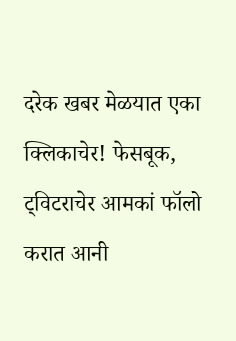दरेक खबर मेळयात एका क्लिकाचेर! फेसबूक, ट्विटराचेर आमकां फॉलो करात आनी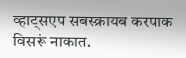व्हाट्सएप सबस्क्रायब करपाक विसरूं नाकात.